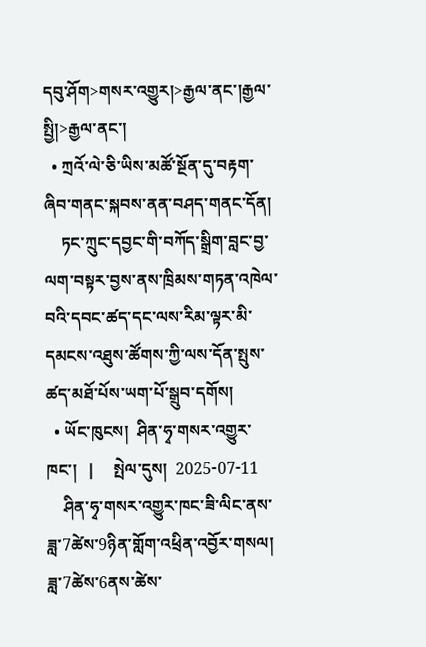དབུ་ཤོག>གསར་འགྱུར།>རྒྱལ་ནང་།རྒྱལ་སྤྱི།>རྒྱལ་ནང་།
  • ཀྲའོ་ལེ་ཅི་ཡིས་མཚོ་སྔོན་དུ་བརྟག་ཞིབ་གནང་སྐབས་ནན་བཤད་གནང་དོན།
    ཏང་ཀྲུང་དབྱང་གི་བཀོད་སྒྲིག་བླང་བྱ་ལག་བསྟར་བྱས་ནས་ཁྲིམས་གཏན་འཁེལ་བའི་དབང་ཚད་དང་ལས་རིམ་ལྟར་མི་དམངས་འཐུས་ཚོགས་ཀྱི་ལས་དོན་སྤུས་ཚད་མཐོ་པོས་ཡག་པོ་སྒྲུབ་དགོས།
  • ཡོང་ཁུངས།  ཤིན་ཧྭ་གསར་འགྱུར་ཁང་།   |     སྤེལ་དུས།  2025-07-11
    ཤིན་ཧྭ་གསར་འགྱུར་ཁང་ཟི་ལིང་ནས་ཟླ་7ཚེས་9ཉིན་གློག་འཕྲིན་འབྱོར་གསལ། ཟླ་7ཚེས་6ནས་ཚེས་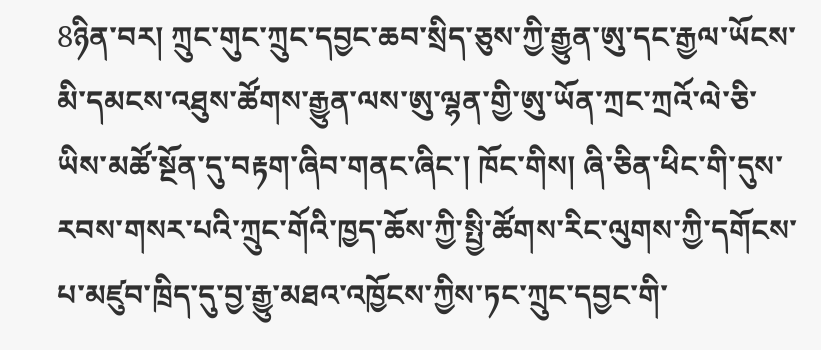8ཉིན་བར། ཀྲུང་གུང་ཀྲུང་དབྱང་ཆབ་སྲིད་ཅུས་ཀྱི་རྒྱུན་ཨུ་དང་རྒྱལ་ཡོངས་མི་དམངས་འཐུས་ཚོགས་རྒྱུན་ལས་ཨུ་ལྷན་གྱི་ཨུ་ཡོན་ཀྲང་ཀྲའོ་ལེ་ཅི་ཡིས་མཚོ་སྔོན་དུ་བརྟག་ཞིབ་གནང་ཞིང་། ཁོང་གིས། ཞི་ཅིན་ཕིང་གི་དུས་རབས་གསར་པའི་ཀྲུང་གོའི་ཁྱད་ཆོས་ཀྱི་སྤྱི་ཚོགས་རིང་ལུགས་ཀྱི་དགོངས་པ་མཛུབ་ཁྲིད་དུ་བྱ་རྒྱུ་མཐའ་འཁྱོངས་ཀྱིས་ཏང་ཀྲུང་དབྱང་གི་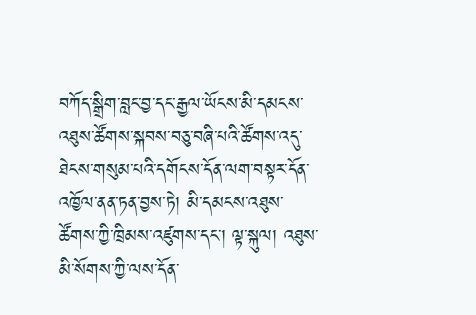བཀོད་སྒྲིག་བླང་བྱ་དང་རྒྱལ་ཡོངས་མི་དམངས་འཐུས་ཚོགས་སྐབས་བཅུ་བཞི་པའི་ཚོགས་འདུ་ཐེངས་གསུམ་པའི་དགོངས་དོན་ལག་བསྟར་དོན་འཁྱོལ་ནན་ཏན་བྱས་ཏེ། མི་དམངས་འཐུས་ཚོགས་ཀྱི་ཁྲིམས་འཛུགས་དང་། ལྟ་སྐུལ། འཐུས་མི་སོགས་ཀྱི་ལས་དོན་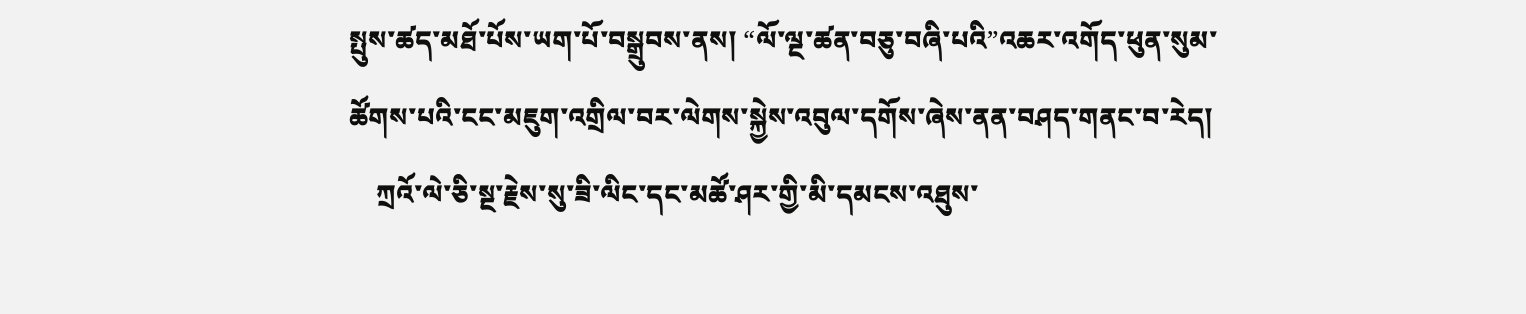སྤུས་ཚད་མཐོ་པོས་ཡག་པོ་བསྒྲུབས་ནས། “ལོ་ལྔ་ཚན་བཅུ་བཞི་པའི”འཆར་འགོད་ཕུན་སུམ་ཚོགས་པའི་ངང་མཇུག་འགྲིལ་བར་ལེགས་སྐྱེས་འབུལ་དགོས་ཞེས་ནན་བཤད་གནང་བ་རེད།
    ཀྲའོ་ལེ་ཅི་སྔ་རྗེས་སུ་ཟི་ལིང་དང་མཚོ་ཤར་གྱི་མི་དམངས་འཐུས་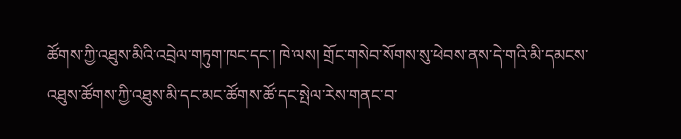ཚོགས་ཀྱི་འཐུས་མིའི་འབྲེལ་གཏུག་ཁང་དང་། ཁེ་ལས། གྲོང་གསེབ་སོགས་སུ་ཕེབས་ནས་དེ་གའི་མི་དམངས་འཐུས་ཚོགས་ཀྱི་འཐུས་མི་དང་མང་ཚོགས་ཚོ་དང་སྤེལ་རེས་གནང་བ་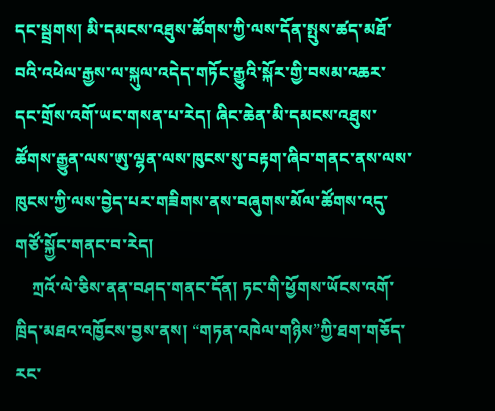དང་སྦྲགས། མི་དམངས་འཐུས་ཚོགས་ཀྱི་ལས་དོན་སྤུས་ཚད་མཐོ་བའི་འཕེལ་རྒྱས་ལ་སྐུལ་འདེད་གཏོང་རྒྱུའི་སྐོར་གྱི་བསམ་འཆར་དང་གྲོས་འགོ་ཡང་གསན་པ་རེད། ཞིང་ཆེན་མི་དམངས་འཐུས་ཚོགས་རྒྱུན་ལས་ཨུ་ལྷན་ལས་ཁུངས་སུ་བརྟག་ཞིབ་གནང་ནས་ལས་ཁུངས་ཀྱི་ལས་བྱེད་པར་གཟིགས་ནས་བཞུགས་མོལ་ཚོགས་འདུ་གཙོ་སྐྱོང་གནང་བ་རེད།
    ཀྲའོ་ལེ་ཅིས་ནན་བཤད་གནང་དོན། ཏང་གི་ཕྱོགས་ཡོངས་འགོ་ཁྲིད་མཐའ་འཁྱོངས་བྱས་ནས། “གཏན་འཁེལ་གཉིས”ཀྱི་ཐག་གཅོད་རང་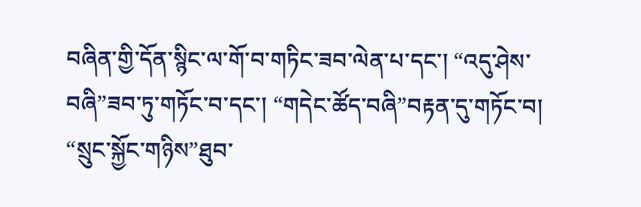བཞིན་གྱི་དོན་སྙིང་ལ་གོ་བ་གཏིང་ཟབ་ལེན་པ་དང་། “འདུ་ཤེས་བཞི”ཟབ་ཏུ་གཏོང་བ་དང་། “གདེང་ཚོད་བཞི”བརྟན་དུ་གཏོང་བ། “སྲུང་སྐྱོང་གཉིས”ཐུབ་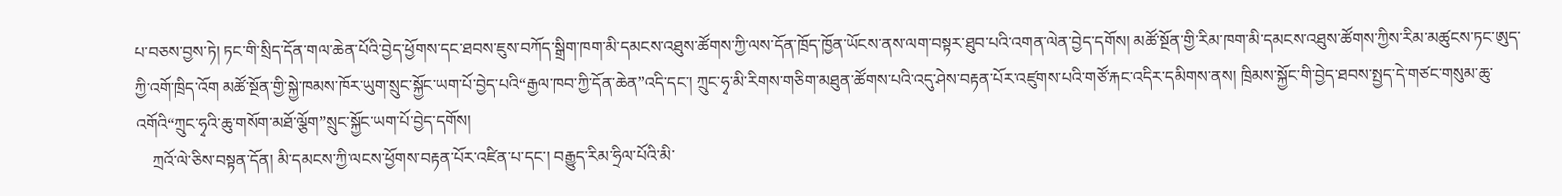པ་བཅས་བྱས་ཏེ། ཏང་གི་སྲིད་དོན་གལ་ཆེན་པོའི་བྱེད་ཕྱོགས་དང་ཐབས་ཇུས་བཀོད་སྒྲིག་ཁག་མི་དམངས་འཐུས་ཚོགས་ཀྱི་ལས་དོན་ཁྲོད་ཁྱོན་ཡོངས་ནས་ལག་བསྟར་ཐུབ་པའི་འགན་ལེན་བྱེད་དགོས། མཚོ་སྔོན་གྱི་རིམ་ཁག་མི་དམངས་འཐུས་ཚོགས་ཀྱིས་རིམ་མཚུངས་ཏང་ཨུད་ཀྱི་འགོ་ཁྲིད་འོག མཚོ་སྔོན་གྱི་སྐྱེ་ཁམས་ཁོར་ཡུག་སྲུང་སྐྱོང་ཡག་པོ་བྱེད་པའི“རྒྱལ་ཁབ་ཀྱི་དོན་ཆེན”འདི་དང་། ཀྲུང་ཧྭ་མི་རིགས་གཅིག་མཐུན་ཚོགས་པའི་འདུ་ཤེས་བརྟན་པོར་འཛུགས་པའི་གཙོ་རྐང་འདིར་དམིགས་ནས། ཁྲིམས་སྐྱོང་གི་བྱེད་ཐབས་སྤྱད་དེ་གཙང་གསུམ་ཆུ་འགོའི“ཀྲུང་ཧྭའི་ཆུ་གསོག་མཐོ་ལྕོག”སྲུང་སྐྱོང་ཡག་པོ་བྱེད་དགོས།
    ཀྲའོ་ལེ་ཅིས་བསྟན་དོན། མི་དམངས་ཀྱི་ལངས་ཕྱོགས་བརྟན་པོར་འཛིན་པ་དང་། བརྒྱུད་རིམ་ཧྲིལ་པོའི་མི་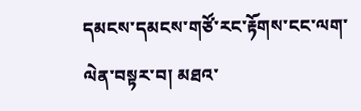དམངས་དམངས་གཙོ་རང་རྟོགས་ངང་ལག་ལེན་བསྟར་བ། མཐའ་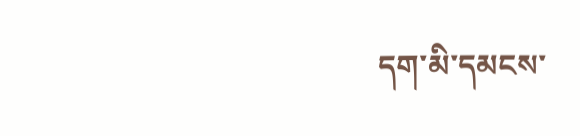དག་མི་དམངས་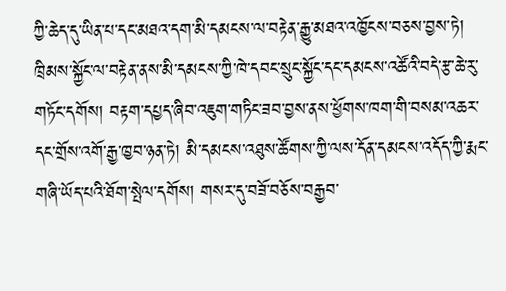ཀྱི་ཆེད་དུ་ཡིན་པ་དང་མཐའ་དག་མི་དམངས་ལ་བརྟེན་རྒྱུ་མཐའ་འཁྱོངས་བཅས་བྱས་ཏེ། ཁྲིམས་སྐྱོང་ལ་བརྟེན་ནས་མི་དམངས་ཀྱི་ཁེ་དབང་སྲུང་སྐྱོང་དང་དམངས་འཚོའི་བདེ་རྩ་ཆེ་རུ་གཏོང་དགོས། བརྟག་དཔྱད་ཞིབ་འཇུག་གཏིང་ཟབ་བྱས་ནས་ཕྱོགས་ཁག་གི་བསམ་འཆར་དང་གྲོས་འགོ་རྒྱ་ཁྱབ་ཉན་ཏེ། མི་དམངས་འཐུས་ཚོགས་ཀྱི་ལས་དོན་དམངས་འདོད་ཀྱི་རྨང་གཞི་ཡོད་པའི་ཐོག་སྤེལ་དགོས། གསར་དུ་བཟོ་བཅོས་བརྒྱབ་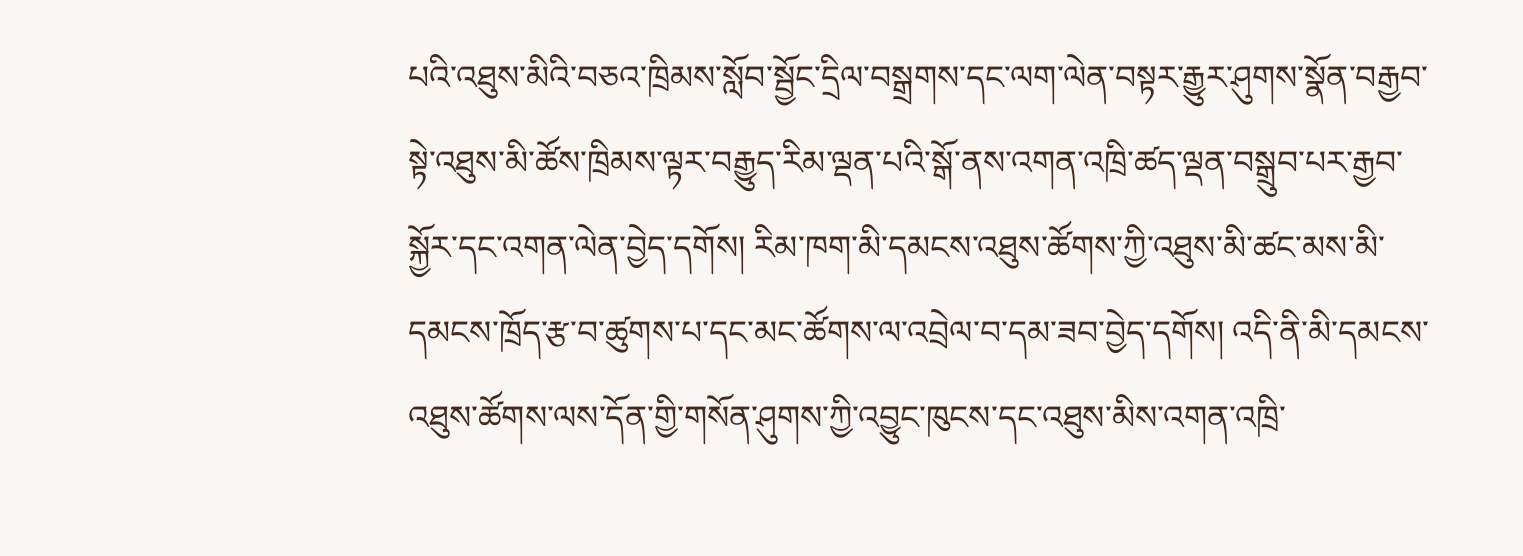པའི་འཐུས་མིའི་བཅའ་ཁྲིམས་སློབ་སྦྱོང་དྲིལ་བསྒྲགས་དང་ལག་ལེན་བསྟར་རྒྱུར་ཤུགས་སྣོན་བརྒྱབ་སྟེ་འཐུས་མི་ཚོས་ཁྲིམས་ལྟར་བརྒྱུད་རིམ་ལྡན་པའི་སྒོ་ནས་འགན་འཁྲི་ཚད་ལྡན་བསྒྲུབ་པར་རྒྱབ་སྐྱོར་དང་འགན་ལེན་བྱེད་དགོས། རིམ་ཁག་མི་དམངས་འཐུས་ཚོགས་ཀྱི་འཐུས་མི་ཚང་མས་མི་དམངས་ཁྲོད་རྩ་བ་ཚུགས་པ་དང་མང་ཚོགས་ལ་འབྲེལ་བ་དམ་ཟབ་བྱེད་དགོས། འདི་ནི་མི་དམངས་འཐུས་ཚོགས་ལས་དོན་གྱི་གསོན་ཤུགས་ཀྱི་འབྱུང་ཁུངས་དང་འཐུས་མིས་འགན་འཁྲི་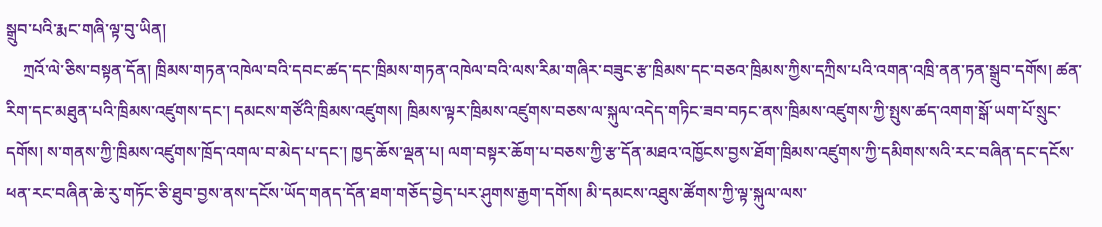སྒྲུབ་པའི་རྨང་གཞི་ལྟ་བུ་ཡིན།
    ཀྲའོ་ལེ་ཅིས་བསྟན་དོན། ཁྲིམས་གཏན་འཁེལ་བའི་དབང་ཚད་དང་ཁྲིམས་གཏན་འཁེལ་བའི་ལས་རིམ་གཞིར་བཟུང་རྩ་ཁྲིམས་དང་བཅའ་ཁྲིམས་ཀྱིས་དཀྲིས་པའི་འགན་འཁྲི་ནན་ཏན་སྒྲུབ་དགོས། ཚན་རིག་དང་མཐུན་པའི་ཁྲིམས་འཛུགས་དང་། དམངས་གཙོའི་ཁྲིམས་འཛུགས། ཁྲིམས་ལྟར་ཁྲིམས་འཛུགས་བཅས་ལ་སྐུལ་འདེད་གཏིང་ཟབ་བཏང་ནས་ཁྲིམས་འཛུགས་ཀྱི་སྤུས་ཚད་འགག་སྒོ་ཡག་པོ་སྲུང་དགོས། ས་གནས་ཀྱི་ཁྲིམས་འཛུགས་ཁྲོད་འགལ་བ་མེད་པ་དང་། ཁྱད་ཆོས་ལྡན་པ། ལག་བསྟར་ཆོག་པ་བཅས་ཀྱི་རྩ་དོན་མཐའ་འཁྱོངས་བྱས་ཐོག་ཁྲིམས་འཛུགས་ཀྱི་དམིགས་སའི་རང་བཞིན་དང་དངོས་ཕན་རང་བཞིན་ཆེ་རུ་གཏོང་ཅི་ཐུབ་བྱས་ནས་དངོས་ཡོད་གནད་དོན་ཐག་གཅོད་བྱེད་པར་ཤུགས་རྒྱག་དགོས། མི་དམངས་འཐུས་ཚོགས་ཀྱི་ལྟ་སྐུལ་ལས་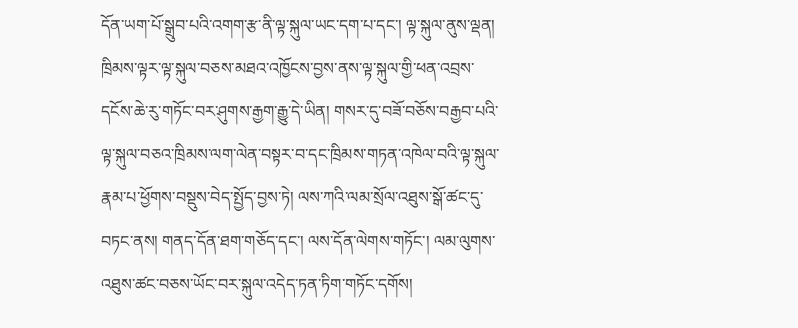དོན་ཡག་པོ་སྒྲུབ་པའི་འགག་རྩ་ནི་ལྟ་སྐུལ་ཡང་དག་པ་དང་། ལྟ་སྐུལ་ནུས་ལྡན། ཁྲིམས་ལྟར་ལྟ་སྐུལ་བཅས་མཐའ་འཁྱོངས་བྱས་ནས་ལྟ་སྐུལ་གྱི་ཕན་འབྲས་དངོས་ཆེ་རུ་གཏོང་བར་ཤུགས་རྒྱག་རྒྱུ་དེ་ཡིན། གསར་དུ་བཟོ་བཅོས་བརྒྱབ་པའི་ལྟ་སྐུལ་བཅའ་ཁྲིམས་ལག་ལེན་བསྟར་བ་དང་ཁྲིམས་གཏན་འཁེལ་བའི་ལྟ་སྐུལ་རྣམ་པ་ཕྱོགས་བསྡུས་བེད་སྤྱོད་བྱས་ཏེ། ལས་ཀའི་ལམ་སྲོལ་འཐུས་སྒོ་ཚང་དུ་བཏང་ནས། གནད་དོན་ཐག་གཅོད་དང་། ལས་དོན་ལེགས་གཏོང་། ལམ་ལུགས་འཐུས་ཚང་བཅས་ཡོང་བར་སྐུལ་འདེད་ཏན་ཏིག་གཏོང་དགོས།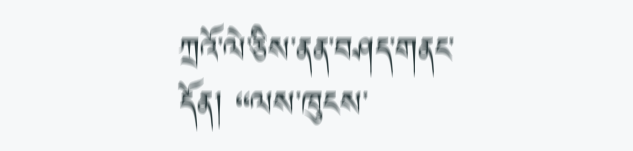ཀྲའོ་ལེ་ཅིས་ནན་བཤད་གནང་དོན། “ལས་ཁུངས་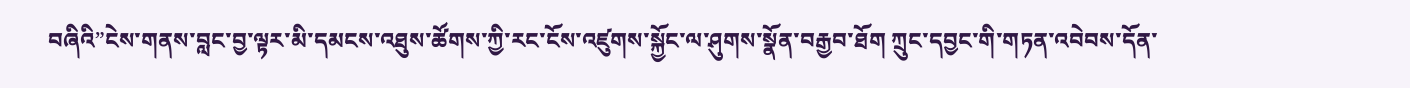བཞིའི”ངེས་གནས་བླང་བྱ་ལྟར་མི་དམངས་འཐུས་ཚོགས་ཀྱི་རང་ངོས་འཛུགས་སྐྱོང་ལ་ཤུགས་སྣོན་བརྒྱབ་ཐོག ཀྲུང་དབྱང་གི་གཏན་འབེབས་དོན་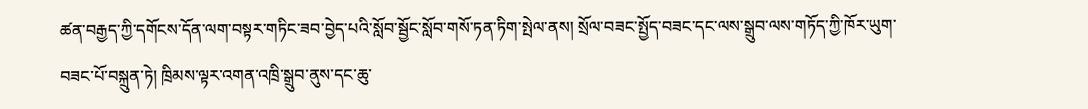ཚན་བརྒྱད་ཀྱི་དགོངས་དོན་ལག་བསྟར་གཏིང་ཟབ་བྱེད་པའི་སློབ་སྦྱོང་སློབ་གསོ་ཏན་ཏིག་སྤེལ་ནས། སྲོལ་བཟང་སྤྱོད་བཟང་དང་ལས་སྒྲུབ་ལས་གཏོད་ཀྱི་ཁོར་ཡུག་བཟང་པོ་བསྐྲུན་ཏེ། ཁྲིམས་ལྟར་འགན་འཁྲི་སྒྲུབ་ནུས་དང་ཆུ་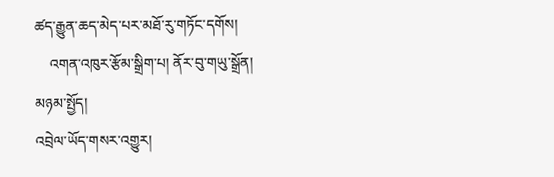ཚད་རྒྱུན་ཆད་མེད་པར་མཐོ་རུ་གཏོང་དགོས།
    འགན་འཁུར་རྩོམ་སྒྲིག་པ། ནོར་བུ་གཡུ་སྒྲོན།
མཉམ་སྤྱོད།
འབྲེལ་ཡོད་གསར་འགྱུར།